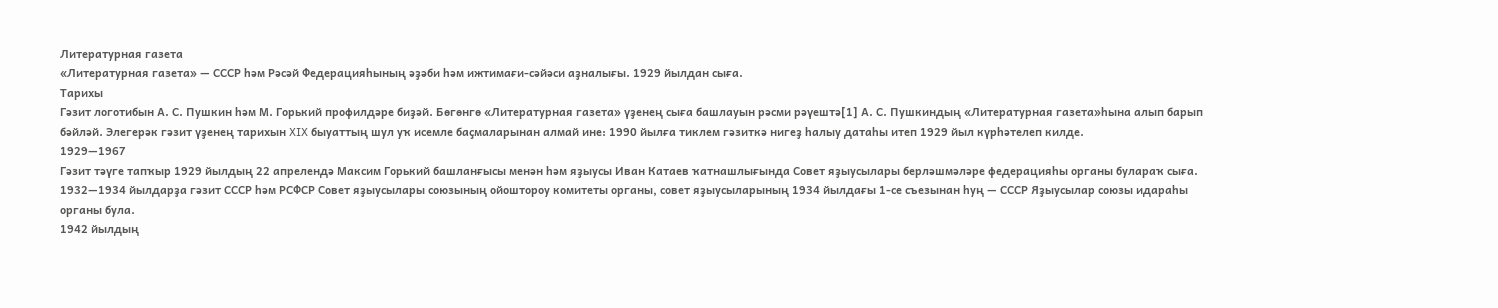Литературная газета
«Литературная газета» — СССР һәм Рәсәй Федерацияһының әҙәби һәм ижтимағи-сәйәси аҙналығы. 1929 йылдан сыға.
Тарихы
Гәзит логотибын А. С. Пушкин һәм М. Горький профилдәре биҙәй. Бөгөнгө «Литературная газета» үҙенең сыға башлауын рәсми рәүештә[1] А. С. Пушкиндың «Литературная газета»һына алып барып бәйләй. Элегерәк гәзит үҙенең тарихын XIX быуаттың шул уҡ исемле баҫмаларынан алмай ине: 1990 йылға тиклем гәзиткә нигеҙ һалыу датаһы итеп 1929 йыл күрһәтелеп килде.
1929—1967
Гәзит тәүге тапҡыр 1929 йылдың 22 апрелендә Максим Горький башланғысы менән һәм яҙыусы Иван Катаев ҡатнашлығында Совет яҙыусылары берләшмәләре федерацияһы органы булараҡ сыға.
1932—1934 йылдарҙа гәзит СССР һәм РСФСР Совет яҙыусылары союзының ойоштороу комитеты органы, совет яҙыусыларының 1934 йылдағы 1-се съезынан һуң — СССР Яҙыусылар союзы идараһы органы була.
1942 йылдың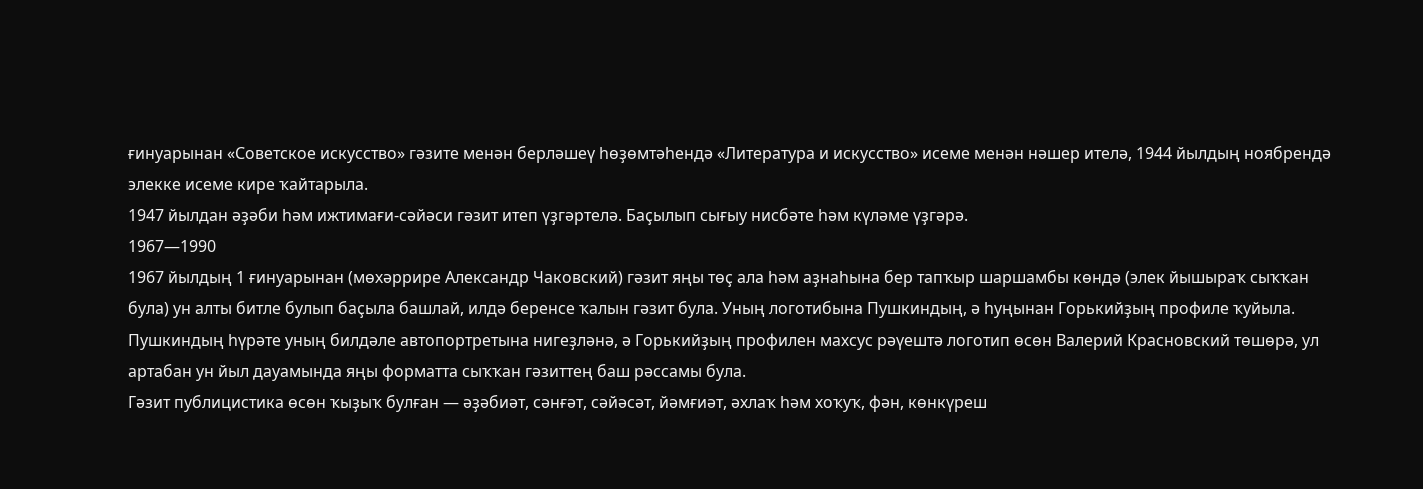ғинуарынан «Советское искусство» гәзите менән берләшеү һөҙөмтәһендә «Литература и искусство» исеме менән нәшер ителә, 1944 йылдың ноябрендә элекке исеме кире ҡайтарыла.
1947 йылдан әҙәби һәм ижтимағи-сәйәси гәзит итеп үҙгәртелә. Баҫылып сығыу нисбәте һәм күләме үҙгәрә.
1967—1990
1967 йылдың 1 ғинуарынан (мөхәррире Александр Чаковский) гәзит яңы төҫ ала һәм аҙнаһына бер тапҡыр шаршамбы көндә (элек йышыраҡ сыҡҡан була) ун алты битле булып баҫыла башлай, илдә беренсе ҡалын гәзит була. Уның логотибына Пушкиндың, ә һуңынан Горькийҙың профиле ҡуйыла. Пушкиндың һүрәте уның билдәле автопортретына нигеҙләнә, ә Горькийҙың профилен махсус рәүештә логотип өсөн Валерий Красновский төшөрә, ул артабан ун йыл дауамында яңы форматта сыҡҡан гәзиттең баш рәссамы була.
Гәзит публицистика өсөн ҡыҙыҡ булған — әҙәбиәт, сәнғәт, сәйәсәт, йәмғиәт, әхлаҡ һәм хоҡуҡ, фән, көнкүреш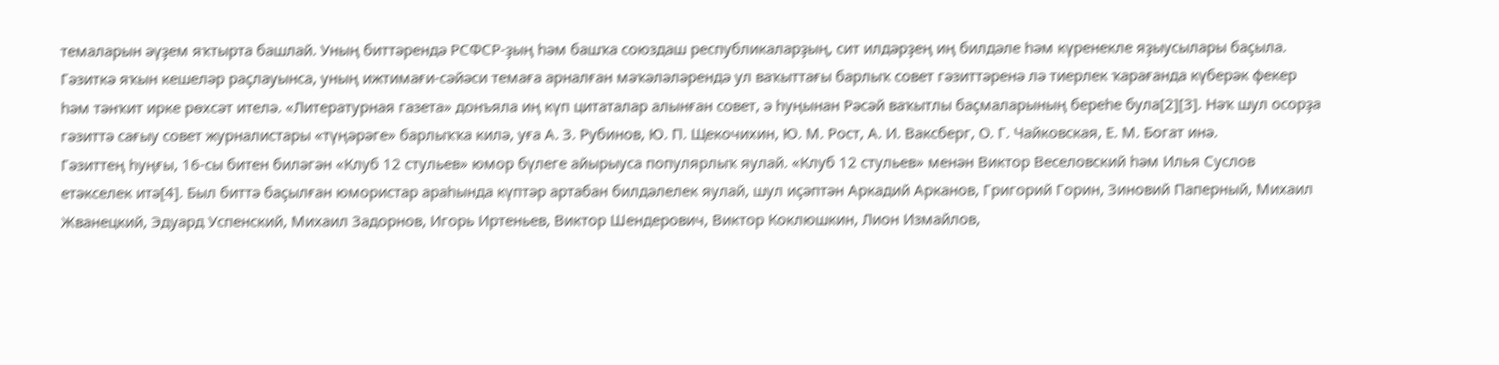темаларын әүҙем яҡтырта башлай. Уның биттәрендә РСФСР-ҙың һәм башҡа союздаш республикаларҙың, сит илдәрҙең иң билдәле һәм күренекле яҙыусылары баҫыла. Гәзиткә яҡын кешеләр раҫлауынса, уның ижтимағи-сәйәси темаға арналған мәҡәләләрендә ул ваҡыттағы барлыҡ совет гәзиттәренә лә тиерлек ҡарағанда күберәк фекер һәм тәнҡит ирке рөхсәт ителә. «Литературная газета» донъяла иң күп цитаталар алынған совет, ә һуңынан Рәсәй ваҡытлы баҫмаларының береһе була[2][3]. Нәҡ шул осорҙа гәзиттә сағыу совет журналистары «түңәрәге» барлыҡҡа килә, уға А. З. Рубинов, Ю. П. Щекочихин, Ю. М. Рост, А. И. Ваксберг, О. Г. Чайковская, Е. М. Богат инә.
Гәзиттең һуңғы, 16-сы битен биләгән «Клуб 12 стульев» юмор бүлеге айырыуса популярлыҡ яулай. «Клуб 12 стульев» менән Виктор Веселовский һәм Илья Суслов етәкселек итә[4]. Был биттә баҫылған юмористар араһында күптәр артабан билдәлелек яулай, шул иҫәптән Аркадий Арканов, Григорий Горин, Зиновий Паперный, Михаил Жванецкий, Эдуард Успенский, Михаил Задорнов, Игорь Иртеньев, Виктор Шендерович, Виктор Коклюшкин, Лион Измайлов,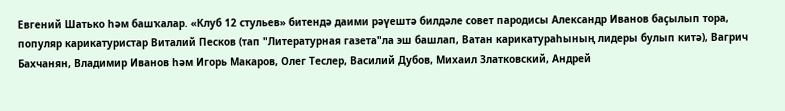Евгений Шатько һәм башҡалар. «Клуб 12 стульев» битендә даими рәүештә билдәле совет пародисы Александр Иванов баҫылып тора, популяр карикатуристар Виталий Песков (тап "Литературная газета"ла эш башлап, Ватан карикатураһының лидеры булып китә), Вагрич Бахчанян, Владимир Иванов һәм Игорь Макаров, Олег Теслер, Василий Дубов, Михаил Златковский, Андрей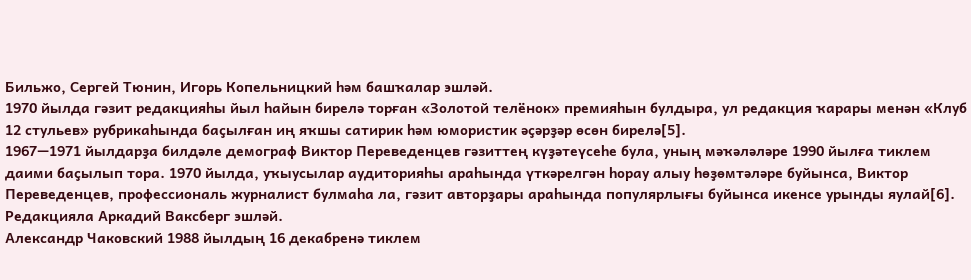Бильжо, Сергей Тюнин, Игорь Копельницкий һәм башҡалар эшләй.
1970 йылда гәзит редакцияһы йыл һайын бирелә торған «Золотой телёнок» премияһын булдыра, ул редакция ҡарары менән «Клуб 12 стульев» рубрикаһында баҫылған иң яҡшы сатирик һәм юмористик әҫәрҙәр өсөн бирелә[5].
1967—1971 йылдарҙа билдәле демограф Виктор Переведенцев гәзиттең күҙәтеүсеһе була, уның мәҡәләләре 1990 йылға тиклем даими баҫылып тора. 1970 йылда, уҡыусылар аудиторияһы араһында үткәрелгән һорау алыу һөҙөмтәләре буйынса, Виктор Переведенцев, профессиональ журналист булмаһа ла, гәзит авторҙары араһында популярлығы буйынса икенсе урынды яулай[6]. Редакцияла Аркадий Ваксберг эшләй.
Александр Чаковский 1988 йылдың 16 декабренә тиклем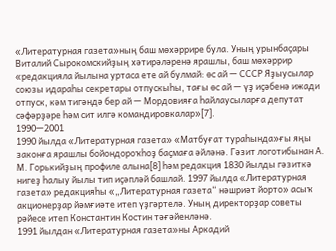«Литературная газета»ның баш мөхәррире була. Уның урынбаҫары Виталий Сырокомскийҙың хәтирәләренә ярашлы, баш мөхәррир «редакцияла йылына уртаса ете ай булмай: өс ай — СССР Яҙыусылар союзы идараһы секретары отпускыһы, тағы өс ай — үҙ иҫәбенә ижади отпуск, кәм тигәндә бер ай — Мордовияға һайлаусыларға депутат сәфәрҙәре һәм сит илгә командировкалар»[7].
1990—2001
1990 йылда «Литературная газета» «Матбуғат тураһында»ғы яңы законға ярашлы бойондороҡһоҙ баҫмаға әйләнә. Гәзит логотибынан А. М. Горькийҙың профиле алына[8] һәм редакция 1830 йылды гәзиткә нигеҙ һалыу йылы тип иҫәпләй башлай. 1997 йылда «Литературная газета» редакцияһы «„Литературная газета“ нәшриәт йорто» асыҡ акционерҙар йәмғиәте итеп үҙгәртелә. Уның директорҙар советы рәйесе итеп Константин Костин тәғәйенләнә.
1991 йылдан «Литературная газета»ны Аркадий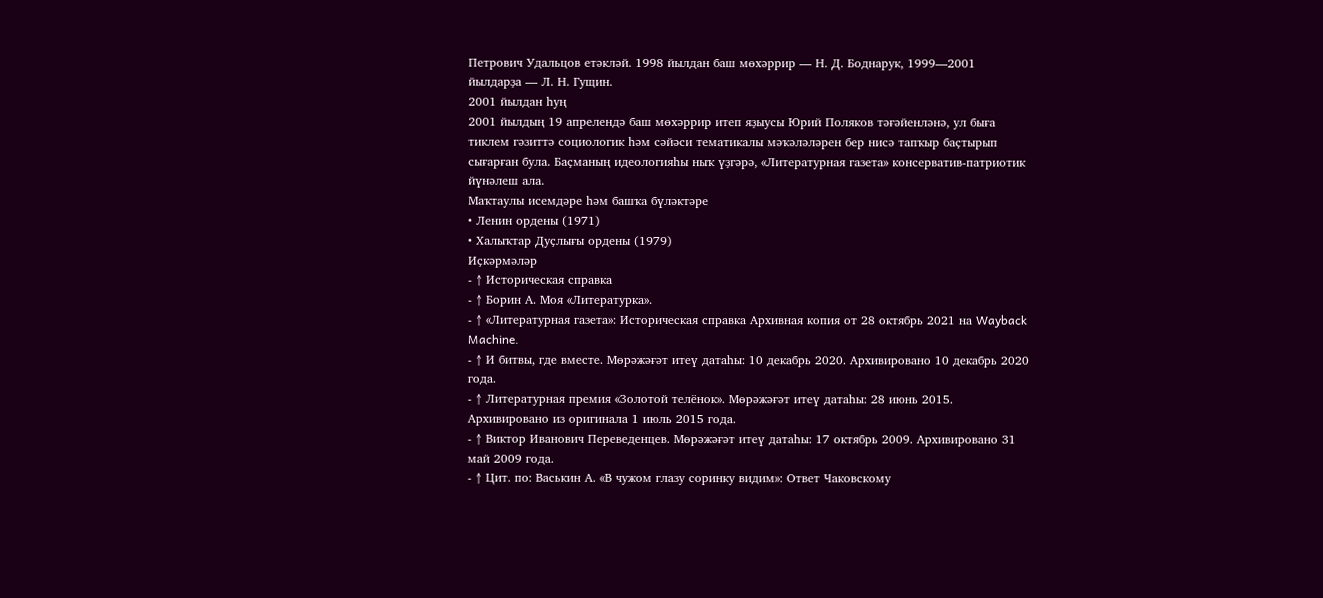Петрович Удальцов етәкләй. 1998 йылдан баш мөхәррир — Н. Д. Боднарук, 1999—2001 йылдарҙа — Л. Н. Гущин.
2001 йылдан һуң
2001 йылдың 19 апрелендә баш мөхәррир итеп яҙыусы Юрий Поляков тәғәйенләнә, ул быға тиклем гәзиттә социологик һәм сәйәси тематикалы мәҡәләләрен бер нисә тапҡыр баҫтырып сығарған була. Баҫманың идеологияһы ныҡ үҙгәрә, «Литературная газета» консерватив-патриотик йүнәлеш ала.
Маҡтаулы исемдәре һәм башҡа бүләктәре
• Ленин ордены (1971)
• Халыҡтар Дуҫлығы ордены (1979)
Иҫкәрмәләр
- ↑ Историческая справка
- ↑ Борин А. Моя «Литературка».
- ↑ «Литературная газета»: Историческая справка Архивная копия от 28 октябрь 2021 на Wayback Machine.
- ↑ И битвы, где вместе. Мөрәжәғәт итеү датаһы: 10 декабрь 2020. Архивировано 10 декабрь 2020 года.
- ↑ Литературная премия «Золотой телёнок». Мөрәжәғәт итеү датаһы: 28 июнь 2015. Архивировано из оригинала 1 июль 2015 года.
- ↑ Виктор Иванович Переведенцев. Мөрәжәғәт итеү датаһы: 17 октябрь 2009. Архивировано 31 май 2009 года.
- ↑ Цит. по: Васькин А. «В чужом глазу соринку видим»: Ответ Чаковскому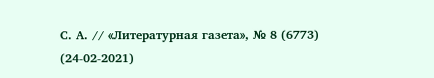С. А. // «Литературная газета», № 8 (6773) (24-02-2021)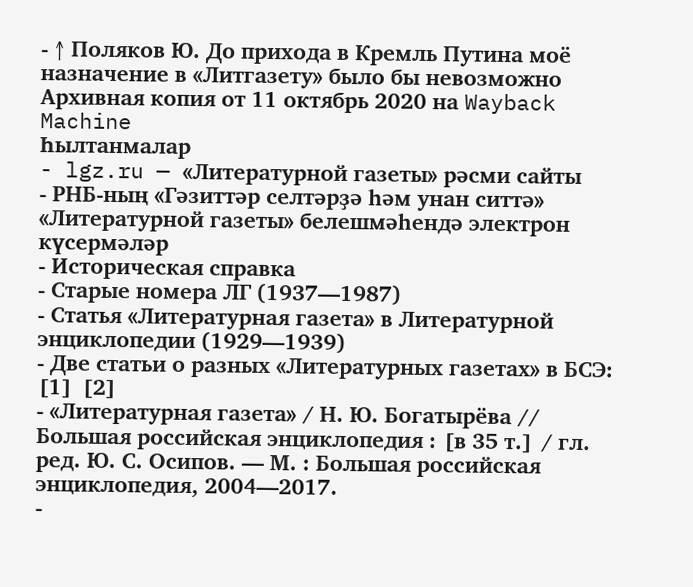- ↑ Поляков Ю. До прихода в Кремль Путина моё назначение в «Литгазету» было бы невозможно Архивная копия от 11 октябрь 2020 на Wayback Machine
Һылтанмалар
- lgz.ru — «Литературной газеты» рәсми сайты
- РНБ-ның «Гәзиттәр селтәрҙә һәм унан ситтә» «Литературной газеты» белешмәһендә электрон күсермәләр
- Историческая справка
- Старые номера ЛГ (1937—1987)
- Статья «Литературная газета» в Литературной энциклопедии (1929—1939)
- Две статьи о разных «Литературных газетах» в БСЭ: [1] [2]
- «Литературная газета» / Н. Ю. Богатырёва // Большая российская энциклопедия : [в 35 т.] / гл. ред. Ю. С. Осипов. — М. : Большая российская энциклопедия, 2004—2017.
-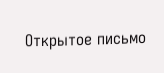Открытое письмо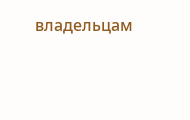владельцам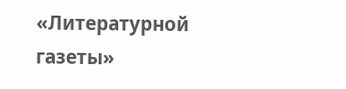«Литературной газеты»